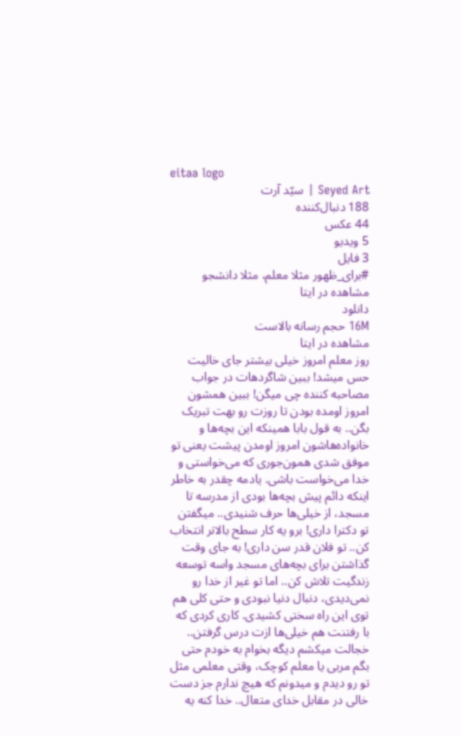eitaa logo
Seyed Art | سیّد آرت
188 دنبال‌کننده
44 عکس
5 ویدیو
3 فایل
#برای_ظهور مثلا معلم، مثلا دانشجو
مشاهده در ایتا
دانلود
16M حجم رسانه بالاست
مشاهده در ایتا
روز معلم امروز خیلی بیشتر جای خالیت حس میشد! ببین شاگردهات در جواب مصاحبه کننده چی میگن! ببین همشون امروز اومده بودن تا روزت رو بهت تبریک بگن.. به قول بابا همینکه این بچه‌ها و خانواده‌هاشون امروز اومدن پیشت یعنی تو موفق شدی همون‌جوری که می‌خواستی و خدا می‌خواست باشی. یادمه چقدر به خاطر اینکه دائم پیش بچه‌ها بودی از مدرسه تا مسجد، از خیلی‌ها حرف شنیدی.. میگفتن تو دکترا داری! برو یه کار سطح بالاتر انتخاب کن.. تو فلان قدر سن داری! به جای وقت گذاشتن برای بچه‌های مسجد واسه توسعه زندگیت تلاش کن.. اما تو غیر از خدا رو نمی‌دیدی، دنبال دنیا نبودی و حتی کلی هم توی این راه سختی کشیدی. کاری کردی که با رفتنت هم خیلی‌ها ازت درس گرفتن.. خجالت میکشم دیگه بخوام به خودم حتی بگم مربی یا معلم کوچک، وقتی معلمی مثل تو رو دیدم و میدونم که هیچ ندارم جز دست خالی در مقابل خدای متعال.. خدا کنه یه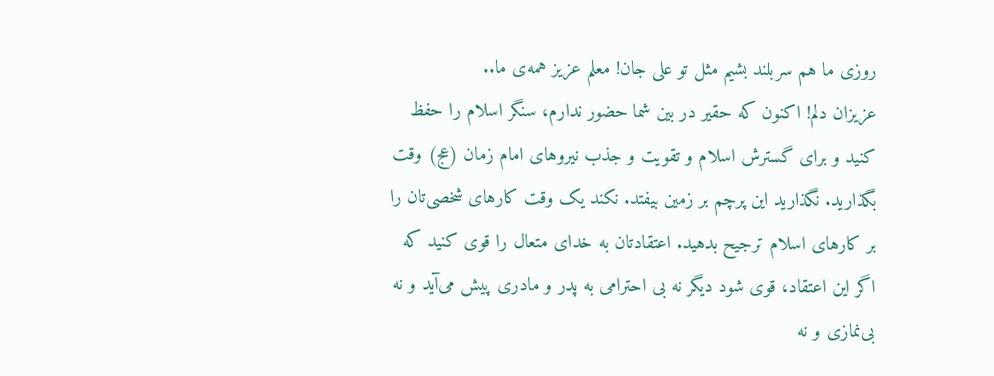روزی ما هم سربلند بشیم مثل تو علی جان! معلم عزیز همه‌‌ی ما..
عزیزان دلم! اکنون که حقیر در بین شما حضور ندارم، سنگر اسلام را حفظ کنید و برای گسترش اسلام و تقویت و جذب نیروهای امام زمان (عج) وقت بگذارید. نگذارید این پرچم بر زمین بیفتد. نکند یک وقت کارهای شخصی‌تان را بر کارهای اسلام ترجیح بدهید. اعتقادتان به خدای متعال را قوی کنید که اگر این اعتقاد، قوی شود دیگر نه بی احترامی به پدر و مادری پیش می‌آید و نه بی‌نمازی و نه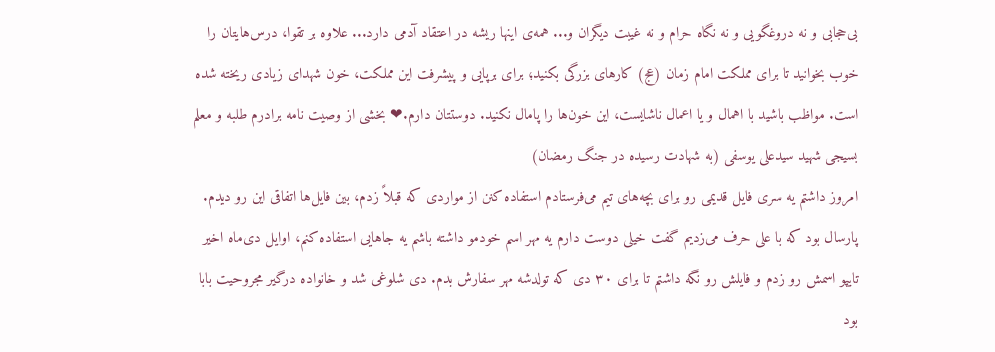بی‌حجابی و نه دروغگویی و نه نگاه حرام و نه غیبت دیگران و... همه‌ی اینها ریشه در اعتقاد آدمی دارد... علاوه بر تقوا، درس‌هایتان را خوب بخوانید تا برای مملکت امام زمان (عج) کارهای بزرگی بکنید؛ برای برپایی و پیشرفت این مملکت، خون شهدای زیادی ریخته شده است. مواظب باشید با اهمال و یا اعمال ناشایست، این خون‌ها را پامال نکنید. دوستتان دارم.❤ بخشی از وصیت نامه برادرم طلبه و معلم بسیجی شهید سیدعلی یوسفی (به شهادت رسیده در جنگ رمضان)
امروز داشتم یه سری فایل قدیمی رو برای بچه‌های تیم می‌فرستادم استفاده کنن از مواردی که قبلاً زدم، بین فایل‌ها اتفاقی این رو دیدم. پارسال بود که با علی حرف می‌زدیم گفت خیلی دوست دارم یه مهر اسم خودمو داشته باشم یه جاهایی استفاده کنم، اوایل دی‌ماه اخیر تایپو اسمش رو زدم و فایلش رو نگه داشتم تا برای ۳۰ دی که تولدشه مهر سفارش بدم. دی شلوغی شد و خانواده درگیر مجروحیت بابا بود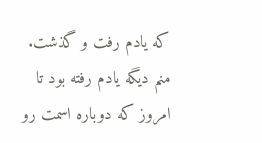که یادم رفت و گذشت. منم دیگه یادم رفته بود تا امروز که دوباره اسمت رو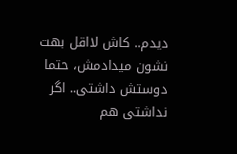دیدم.. کاش لااقل بهت نشون میدادمش، حتما دوستش داشتی.. اگر نداشتی هم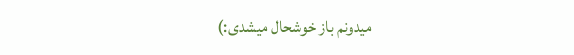میدونم باز خوشحال میشدی:)